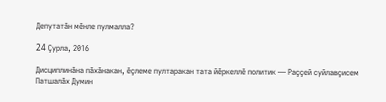Депутатăн мĕнле пулмалла?

24 Çурла, 2016

Дисциплинăна пăхăнакан, ĕçлеме пултаракан тата йĕркеллĕ политик — Раççей суйлавçисем Патшалăх Думин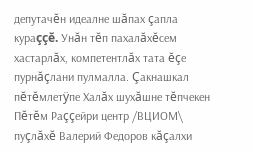депутачĕн идеалне шăпах çапла кураççĕ. Унăн тĕп пахалăхĕсем хастарлăх, компетентлăх тата ĕçе пурнăçлани пулмалла. Çакнашкал пĕтĕмлетÿпе Халăх шухăшне тĕпчекен Пĕтĕм Раççейри центр /ВЦИОМ\ пуçлăхĕ Валерий Федоров кăçалхи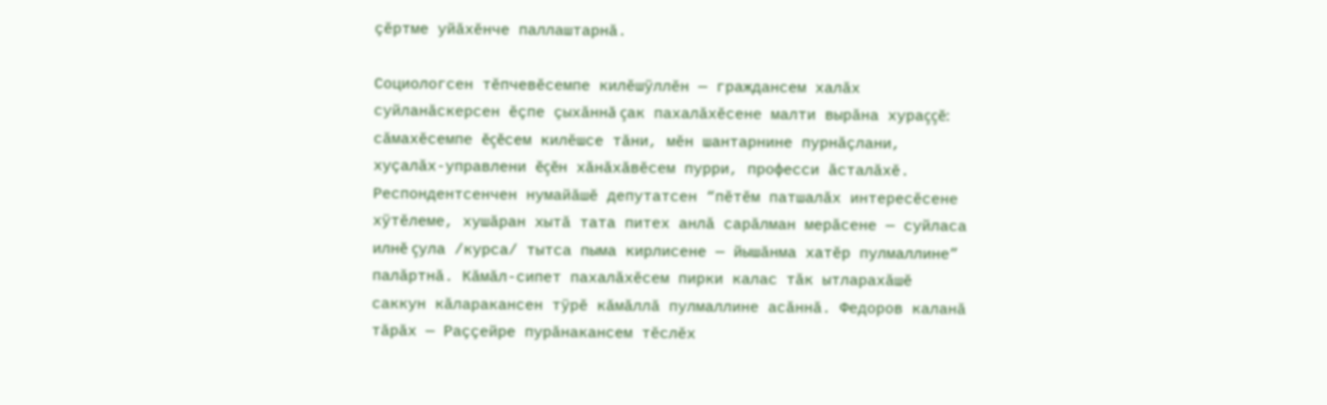çĕртме уйăхĕнче паллаштарнă.

Социологсен тĕпчевĕсемпе килĕшÿллĕн — граждансем халăх суйланăскерсен ĕçпе çыхăннă çак пахалăхĕсене малти вырăна хураççĕ: сăмахĕсемпе ĕçĕсем килĕшсе тăни, мĕн шантарнине пурнăçлани, хуçалăх-управлени ĕçĕн хăнăхăвĕсем пурри, професси ăсталăхĕ. Респондентсенчен нумайăшĕ депутатсен “пĕтĕм патшалăх интересĕсене хÿтĕлеме, хушăран хытă тата питех анлă сарăлман мерăсене — суйласа илнĕ çула /курса/ тытса пыма кирлисене — йышăнма хатĕр пулмаллине” палăртнă. Кăмăл-сипет пахалăхĕсем пирки калас тăк ытларахăшĕ саккун кăларакансен тÿрĕ кăмăллă пулмаллине асăннă. Федоров каланă тăрăх — Раççейре пурăнакансем тĕслĕх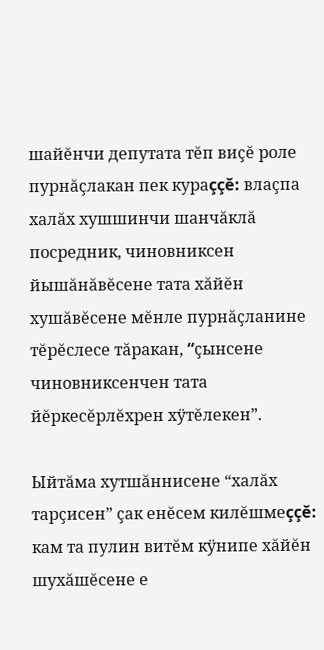шайĕнчи депутата тĕп виçĕ роле пурнăçлакан пек кураççĕ: влаçпа халăх хушшинчи шанчăклă посредник, чиновниксен йышăнăвĕсене тата хăйĕн хушăвĕсене мĕнле пурнăçланине тĕрĕслесе тăракан, “çынсене чиновниксенчен тата йĕркесĕрлĕхрен хÿтĕлекен”.

Ыйтăма хутшăннисене “халăх тарçисен” çак енĕсем килĕшмеççĕ: кам та пулин витĕм кÿнипе хăйĕн шухăшĕсене е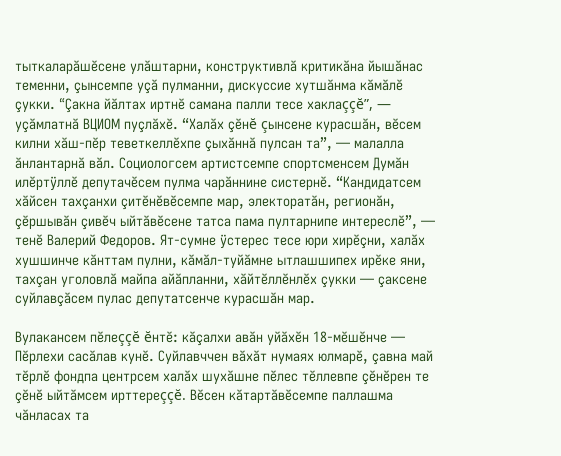тыткаларăшĕсене улăштарни, конструктивлă критикăна йышăнас теменни, çынсемпе уçă пулманни, дискуссие хутшăнма кăмăлĕ çукки. “Çакна йăлтах иртнĕ самана палли тесе хаклаççĕ”, — уçăмлатнă ВЦИОМ пуçлăхĕ. “Халăх çĕнĕ çынсене курасшăн, вĕсем килни хăш-пĕр теветкеллĕхпе çыхăннă пулсан та”, — малалла ăнлантарнă вăл. Социологсем артистсемпе спортсменсем Думăн илĕртÿллĕ депутачĕсем пулма чарăннине систернĕ. “Кандидатсем хăйсен тахçанхи çитĕнĕвĕсемпе мар, электоратăн, регионăн, çĕршывăн çивĕч ыйтăвĕсене татса пама пултарнипе интереслĕ”, — тенĕ Валерий Федоров. Ят-сумне ÿстерес тесе юри хирĕçни, халăх хушшинче кăнттам пулни, кăмăл-туйăмне ытлашшипех ирĕке яни, тахçан уголовлă майпа айăпланни, хăйтĕллĕнлĕх çукки — çаксене суйлавçăсем пулас депутатсенче курасшăн мар.

Вулакансем пĕлеççĕ ĕнтĕ: кăçалхи авăн уйăхĕн 18-мĕшĕнче — Пĕрлехи сасăлав кунĕ. Суйлавччен вăхăт нумаях юлмарĕ, çавна май тĕрлĕ фондпа центрсем халăх шухăшне пĕлес тĕллевпе çĕнĕрен те çĕнĕ ыйтăмсем ирттереççĕ. Вĕсен кăтартăвĕсемпе паллашма чăнласах та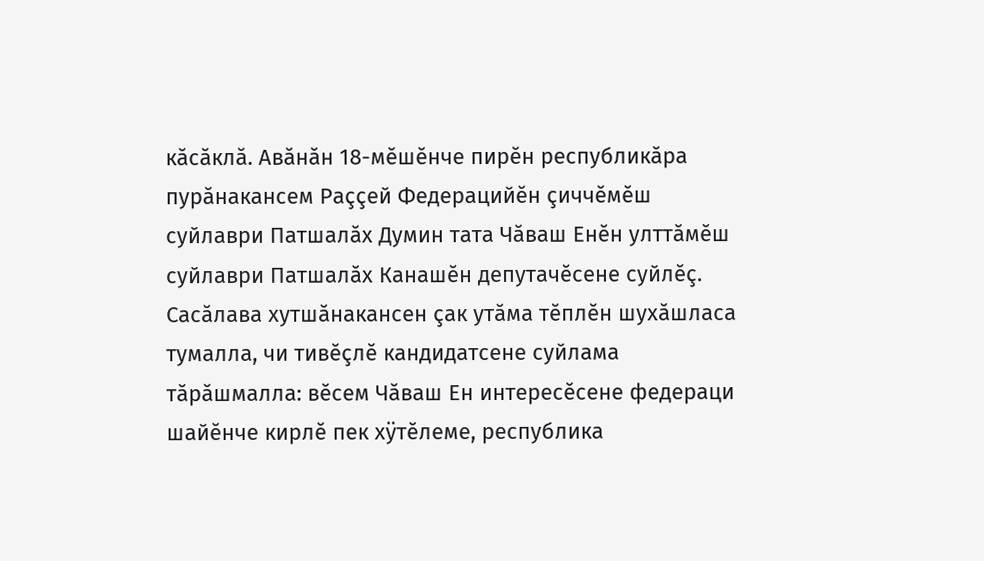кăсăклă. Авăнăн 18-мĕшĕнче пирĕн республикăра пурăнакансем Раççей Федерацийĕн çиччĕмĕш суйлаври Патшалăх Думин тата Чăваш Енĕн улттăмĕш суйлаври Патшалăх Канашĕн депутачĕсене суйлĕç. Сасăлава хутшăнакансен çак утăма тĕплĕн шухăшласа тумалла, чи тивĕçлĕ кандидатсене суйлама тăрăшмалла: вĕсем Чăваш Ен интересĕсене федераци шайĕнче кирлĕ пек хÿтĕлеме, республика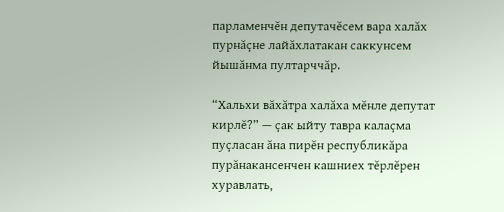парламенчĕн депутачĕсем вара халăх пурнăçне лайăхлатакан саккунсем йышăнма пултарччăр.

“Хальхи вăхăтра халăха мĕнле депутат кирлĕ?” — çак ыйту тавра калаçма пуçласан ăна пирĕн республикăра пурăнакансенчен кашниех тĕрлĕрен хуравлать,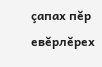çапах пĕр евĕрлĕрех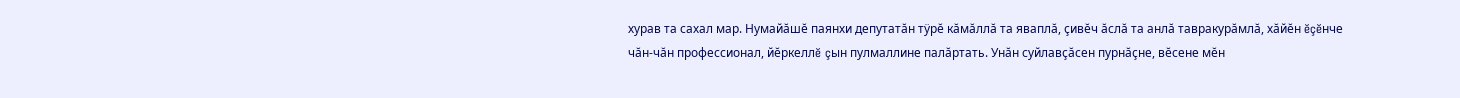хурав та сахал мар. Нумайăшĕ паянхи депутатăн тÿрĕ кăмăллă та яваплă, çивĕч ăслă та анлă тавракурăмлă, хăйĕн ĕçĕнче чăн-чăн профессионал, йĕркеллĕ çын пулмаллине палăртать. Унăн суйлавçăсен пурнăçне, вĕсене мĕн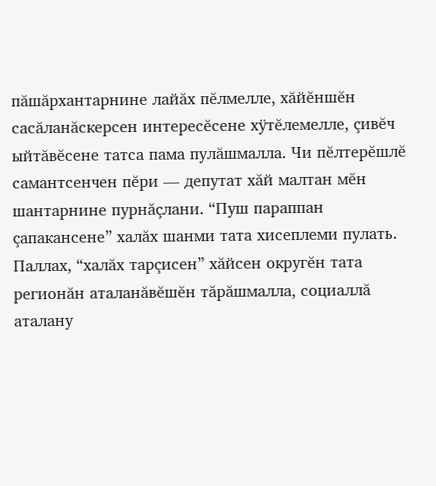пăшăрхантарнине лайăх пĕлмелле, хăйĕншĕн сасăланăскерсен интересĕсене хÿтĕлемелле, çивĕч ыйтăвĕсене татса пама пулăшмалла. Чи пĕлтерĕшлĕ самантсенчен пĕри — депутат хăй малтан мĕн шантарнине пурнăçлани. “Пуш параппан çапакансене” халăх шанми тата хисеплеми пулать. Паллах, “халăх тарçисен” хăйсен округĕн тата регионăн аталанăвĕшĕн тăрăшмалла, социаллă аталану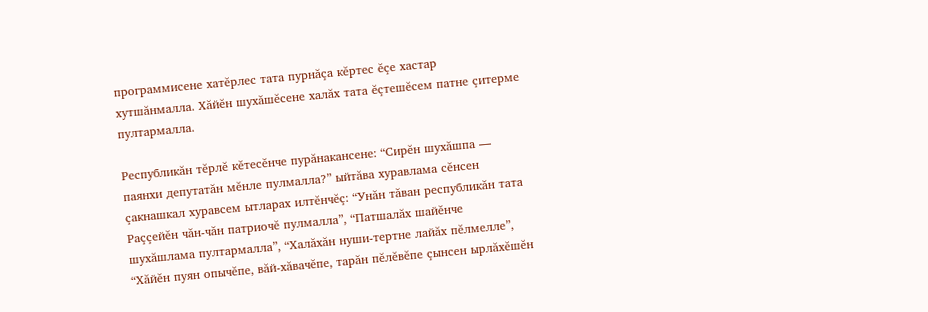программисене хатĕрлес тата пурнăçа кĕртес ĕçе хастар хутшăнмалла. Хăйĕн шухăшĕсене халăх тата ĕçтешĕсем патне çитерме пултармалла.

Республикăн тĕрлĕ кĕтесĕнче пурăнакансене: “Сирĕн шухăшпа — паянхи депутатăн мĕнле пулмалла?” ыйтăва хуравлама сĕнсен çакнашкал хуравсем ытларах илтĕнчĕç: “Унăн тăван республикăн тата Раççейĕн чăн-чăн патриочĕ пулмалла”, “Патшалăх шайĕнче шухăшлама пултармалла”, “Халăхăн нуши-тертне лайăх пĕлмелле”, “Хăйĕн пуян опычĕпе, вăй-хăвачĕпе, тарăн пĕлĕвĕпе çынсен ырлăхĕшĕн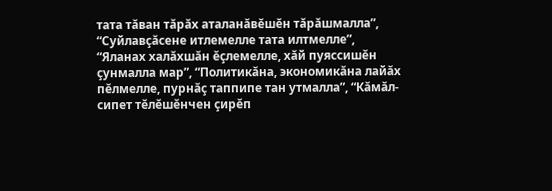тата тăван тăрăх аталанăвĕшĕн тăрăшмалла”, “Суйлавçăсене итлемелле тата илтмелле”, “Яланах халăхшăн ĕçлемелле, хăй пуяссишĕн çунмалла мар”, “Политикăна, экономикăна лайăх пĕлмелле, пурнăç таппипе тан утмалла”, “Кăмăл-сипет тĕлĕшĕнчен çирĕп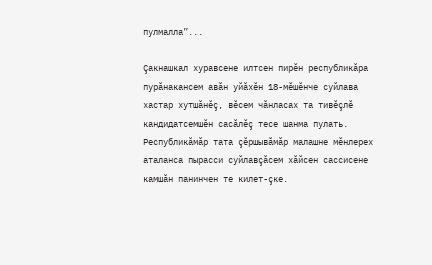пулмалла”...

Çакнашкал хуравсене илтсен пирĕн республикăра пурăнакансем авăн уйăхĕн 18-мĕшĕнче суйлава хастар хутшăнĕç, вĕсем чăнласах та тивĕçлĕ кандидатсемшĕн сасăлĕç тесе шанма пулать. Республикăмăр тата çĕршывăмăр малашне мĕнлерех аталанса пырасси суйлавçăсем хăйсен сассисене камшăн панинчен те килет-çке.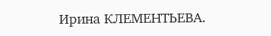Ирина КЛЕМЕНТЬЕВА.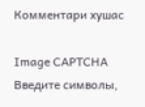Комментари хушас

Image CAPTCHA
Введите символы,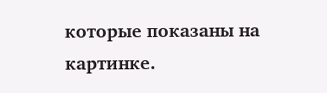которые показаны на картинке.